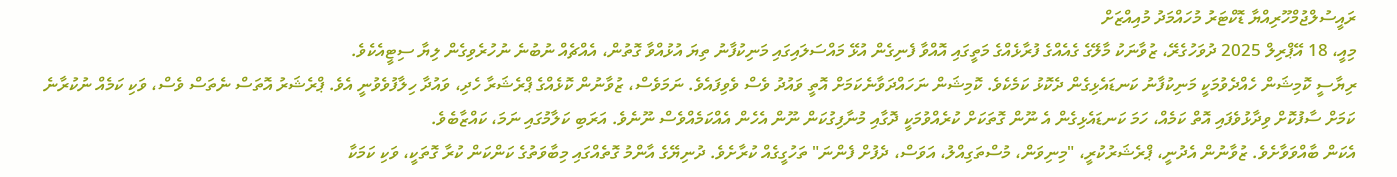ރައީސުލްޖުމްހޫރިއްޔާ ޑޮކްޓަރު މުހައްމަދު މުއިއްޒަށް
މިއީ، 18 އޭޕްރިލް 2025 ދުވަހުގެރޭ، ޒުވާނަކު މާލޭގެ ގެއެއްގެ ފުރާޅެއްގެ މަތީގައި އޮއްވާ ފެނިގެން އުޅޭ މައްސަލައިގައި މަނިކުފާނު ތިޔަ އުޅުއްވާ ގޮތުން، އެއްޗެއް ނުބުނެ ނުހުރެވިގެން ލިޔާ ސިޓީއެކެވެ.
ރިޔާސީ ކޮމިޝަން ހެއްދެވުމަކީ މަނިކުފާނު ކަނޑައެޅިގެން ދެކޮޅު ކަމެކެވެ. ކޮމިޝަން ނަހައްދަވާނެކަމަށް އޮތީ ވައުދު ވެސް ވެވިފައެވެ. ނަމަވެސް، ޒުވާނުން ކޮޅެއްގެ ޕްރެޝަރާ ހެދި، ވައުދާ ހިލާފުވެވުނީ އެވެ. ޕްރެޝަރު އޮތަސް ނެތަސް ވެސް، ވަކި ކަމެއް ނުކުރާނެ ކަމަށް ސާފުކޮށް ވިދާޅުވެފައި އޮތް ކަމެއް، ހަމަ ކަނޑައެޅިގެން އެ ނޫން ގޮތަކަށް ކުރެއްވުމަކީ ދޮގާއި މުނާފިގުކަން ނޫން އެހެން އެއްކަމެއްވެސް ނޫނެވެ. އަރަބި ކަލާމުގައި ނަމަ، ކައްޒާބެވެ.
އެކަން ބާއްވަވާށެވެ. ޒުވާނުން އެދުނީ، ޕްރެޝަރުކުރީ، "މިނިވަން، މުސްތަގިއްލު، އަވަސް، ދެފުށް ފެންނަ" ތަހުގީގެއް ކުރާށެވެ. ދުނިޔޭގެ އާންމު ގޮތެއްގައި މިބާވަތުގެ ކަންކަން ކުރާ ގޮތަކީ، ވަކި ކަމަކާ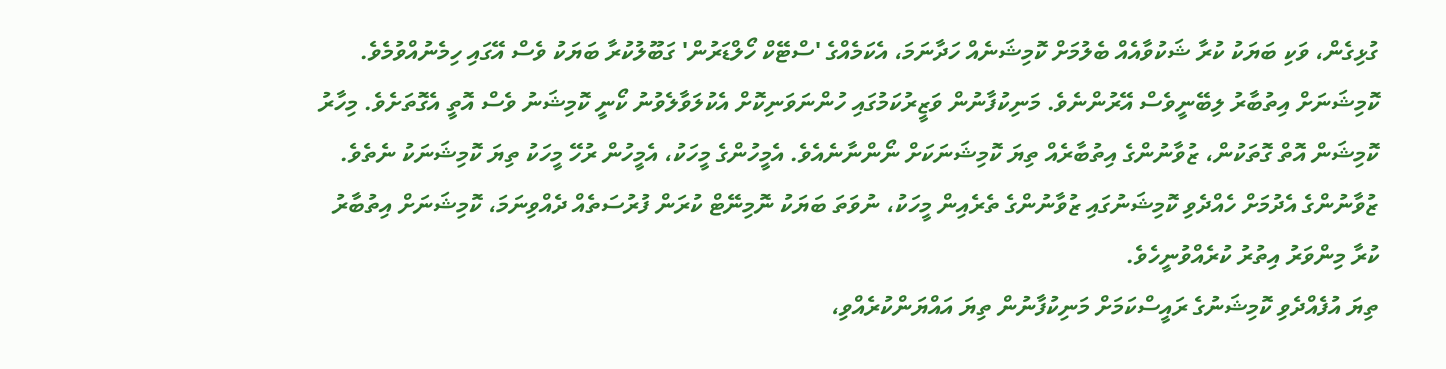ގުޅިގެން، ވަކި ބަޔަކު ކުރާ ޝަކުވާއެއް ބެލުމަށް ކޮމިޝަނެއް ހަދާނަމަ، އެކަމެއްގެ 'ސްޓޭކް ހޯލްޑަރުން' ގަބޫލުކުރާ ބަޔަކު ވެސް އޭގައި ހިމެނުއްވުމެވެ.
ކޮމިޝަނަށް އިތުބާރު ލިބޭނީވެސް އޭރުންނެވެ. މަނިކުފާނުން ވަޒީރުކަމުގައި ހުންނަވަނިކޮށް އެކުލަވާލެވުނު ކޯނީ ކޮމިޝަނު ވެސް އޮތީ އެގޮތަށެވެ. މިހާރު ކޮމިޝަން އޮތް ގޮތަކުން، ޒުވާނުންގެ އިތުބާރެއް ތިޔަ ކޮމިޝަނަކަށް ނޯންނާނެއެވެ. އެމީހުންގެ މީހަކު، އެމީހުން ރުހޭ މީހަކު ތިޔަ ކޮމިޝަނަކު ނެތެވެ. ޒުވާނުންގެ އެދުމަށް ހެއްދެވި ކޮމިޝަނުގައި ޒުވާނުންގެ ތެރެއިން މީހަކު، ނުވަތަ ބަޔަކު ނޮމިނޭޓް ކުރަން ފުރުސަތެއް ދެއްވިނަމަ، ކޮމިޝަނަށް އިތުބާރު ކުރާ މިންވަރު އިތުރު ކުރެއްވުނީހެވެ.
ތިޔަ އުފެއްދެވި ކޮމިޝަނުގެ ރައީސްކަމަށް މަނިކުފާނުން ތިޔަ އައްޔަންކުރެއްވި،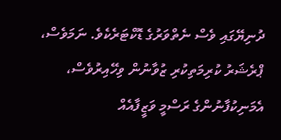ދުނިޔޭގައި ވެސް ނެތްވަރުގެ ޑޮކްޓަރެކެވެ. ނަމަވެސް، ޕްރެޝަރު ކުރިމަތިކުރި ޒުވާނުން ވިހޭއިރުވެސް، އެމަނިކުފާނުންގެ ރަސްމީ ވަޒީފާއެއް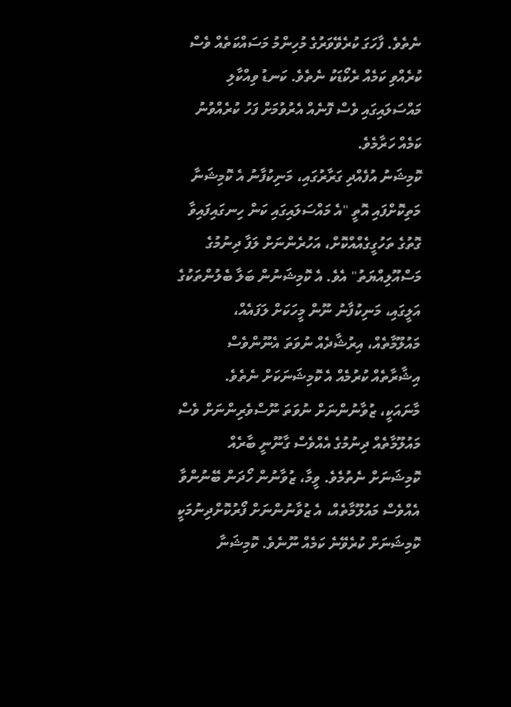ނެތެވެ. ފާހަގަ ކުރެވޭވަރުގެ މުހިންމު މަސައްކަތެއް ވެސް ކުރެއްވި ކަމެއް ރެކޯޑަކު ނެތެވެ. ކަނޑު ވިއްކާލި މައްސަލައިގައި ވެސް ފޮނެއް އެރުވުމަށް ފަހު ކުރެއްވުނު ކަމެއް ހަރާމެވެ.
ކޮމިޝަނު އުފެއްދި ގަރާރުގައި، މަނިކުފާނު އެ ކޮމިޝަނާ މަތިކޮށްފައި އޮތީ "އެ މައްސަލައިގައި ކަން ހިނގައިފައިވާ ގޮތުގެ ތަހުގީގެއްއްކޮށް، އަހުރެންނަށް ލަފާ ދިނުމުގެ މަސްއޫލިއްޔަތު" އެވެ. އެ ކޮމިޝަނުން ބަލާ ބެލުންތަކުގެ އަލީގައި، މަނިކުފާނު ނޫން މީހަކަށް ލަފައެއް، މައުލޫމާތެއް، އިރުޝާދެއް ނުވަތަ އެނޫންވެސް އިޝާރާތެއް ކުރުމެއް އެ ކޮމިޝަނަކަށް ނެތެވެ.
މާނައަކީ، ޒުވާނުންނަށް ނުވަތަ ނޫސްވެރިންނަށް ވެސް މައުލޫމާތެއް ދިނުމުގެ އެއްވެސް ގާނޫނީ ބާރެއް ކޮމިޝަނަށް ނެތުމެވެ. ވީމާ، ޒުވާނުން ހޯދަން ބޭނުންވާ އެއްވެސް މައުލޫމާތެއް، އެ ޒުވާނުންނަށް ފޯރުކޮށްދިނުމަކީ ކޮމިޝަނަށް ކުރެވޭނެ ކަމެއް ނޫނެވެ. ކޮމިޝަނާ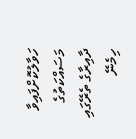ހަވާލުކޮށްފައިވާ މަސައްކަތުގެ ދާއިރާގެ ތެރޭގައި ހިމެނޭ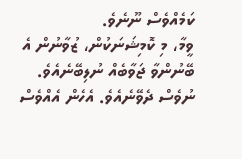ކަމެއްވެސް ނޫނެވެ.
ވީމާ، މި ކޮމިޝަނަކުން، ޒުވާނުން އެ ބޭނުންވާ ޖަވާބެއް ނުލިބޭނެއެވެ. ނުވެސް ދެވޭނެއެވެ. އެހެން އެއްވެސް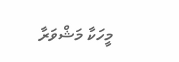މީހަކާ މަޝްވަރާ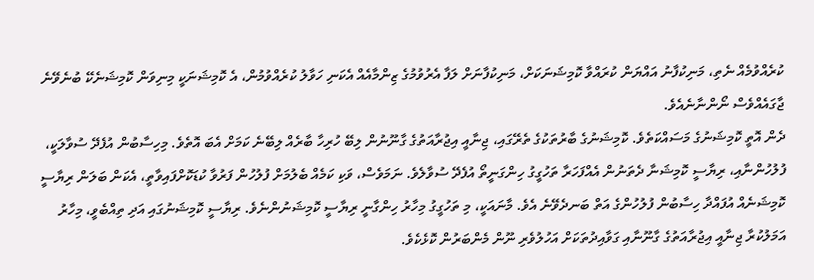ކުރެއްވުމެއް ނެތި، މަނިކުފާނު އައްޔަން ކުރައްވާ ކޮމިޝަނަކަށް، މަނިކުފާނަށް ލަފާ އެރުވުމުގެ ޒިންމާއެއް އެކަނި ހަވާލު ކުރެއްވުމުން، އެ ކޮމިޝަނަކީ މިނިވަން ކޮމިޝަނެކޭ ބުނެވޭނެ ޖާގައެއްވެސް ނޯންނާނެއެވެ.
ދެން އޮތީ ކޮމިޝަނުގެ މަސައްކަތެވެ. ކޮމިޝަނުގެ ބާރުތަކުގެ ތެރޭގައި، ޖިނާއީ އިޖުރާއަތުގެ ގާނޫނުން ލިބޭ ހުރިހާ ބާރެއް ލިބޭނެ ކަމަށް އެބަ އޮތެވެ. މިހިސާބުން އުފެދޭ ސުވާލަކީ، ފުލުހުންނާއި، ރިޔާސީ ކޮމިޝަނާ ދެތަނުން އެއްފަހަރާ ތަހުގީގު ހިންގަނީތޯ އުފެދޭ ސުވާލެވެ. ނަމަވެސް، ވަކި ކަމެއް ބެލުމަށް ފުލުހުން ފަރުވާ ކުޑަކޮށްފައިވާތީ، އެކަން ބަލަން ރިޔާސީ ކޮމިޝަނެއް އުފައްދާ ހިސާބުން ފުލުހުންގެ އަތް ބަނދެވޭނެ އެވެ. މާނައަކީ، މި ތަހުގީގު މިހާރު ހިންގާނީ ރިޔާސީ ކޮމިޝަނުންނެވެ. ރިޔާސީ ކޮމިޝަނުގައި އަދި ތިއްބެވީ، މިހާރު އަމަލުކުރާ ޖިނާއީ އިޖުރާއަތުގެ ގާނޫނާއި ގަވާއިދުތަކަށް އަހުލުވެރި ނޫން މެންބަރުން ކޮޅެކެވެ.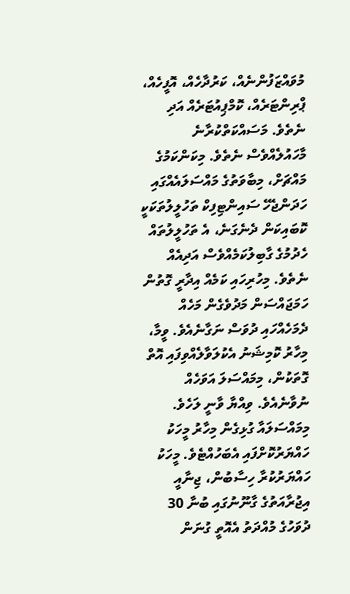މުވައްޒަފުންނެއް، ކަރުދާހެއް، އޮފީހެއް، ޕްރިންޓަރެއް، ކޮމްޕިއުޓަރެއް އަދި ނެތެވެ. މަސައްކަތްކުރާނެ މާހައުލެއްވެސް ނެތެވެ. މިކަންކަމުގެ މައްޗަށް، މިބާވަތުގެ މައްސަލައެއްގައި ހަދަންޖެހޭ ސައިންޓިފިކް ތަހުލީލުތަކަކީ ކޮބައިކަން ދެނެގަނެ، އެ ތަހުލީލުތައް ހެދުމުގެ ގާބިލުކަމެއްވެސް އަދިއެއް ނެތެވެ. މިހުރިހައި ކަމެއް އިދާރީ ގޮތުން ހަމަޖައްސަން މަދުވެގެން މަހެއް ދެމަހެއްހައި ދުވަސް ނަގާނެއެވެ. ވީމާ، މިހާރު ކޮމިޝަނު އެކުލަވާލެއްވިފައި އޮތް ގޮތަކުން، މިމައްސަލަ އަވަހެއް ނުވާނެއެވެ. ވިއްޔާ ވާނީ ލަހެވެ.
މިމައްސަލައާ ގުޅިގެން މިހާރު މީހަކު ހައްޔަރުކޮށްފައި އެބަހުއްޓެވެ. މީހަކު ހައްޔަރުކުރާ ހިސާބުން، ޖިނާއީ އިޖުރާއަތުގެ ގާނޫނުގައި ބުނާ 30 ދުވަހުގެ މުއްދަތު އެއޮތީ ގުނަން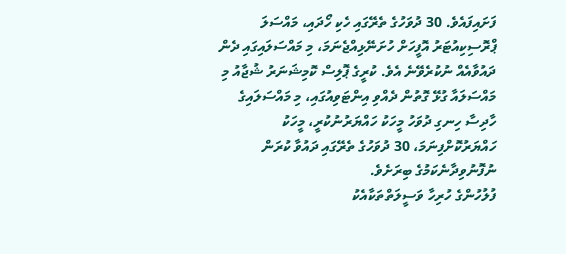ފަށައިފައެވެ. 30 ދުވަހުގެ ތެރޭގައި ހެކި ހޯދައި، މައްސަލަ ޕްރޮސިކިއުޓަރު އޮފީހަށް ހުށަނޭޅިއްޖެނަމަ، މި މައްސަލައިގައި ދެން ދައުވާއެއް ނުކުރެވޭނެ އެވެ. ކުރީގެ ޕޮލިސް ކޮމިޝަނަރު ޝުޖާއު މި މައްސަލައާ ގުޅޭ ގޮތުން ދެއްވި އިންޓަވިއުގައި، މި މައްސަލައިގެ ހާދިސާ ހިނގި ދުވަހު މީހަކު ހައްޔަރުނުކުރީ، މީހަކު ހައްޔަރުކޮށްފިނަމަ، 30 ދުވަހުގެ ތެރޭގައި ދައުވާ ކުރަން ނުފޮނުވިދާނެކަމުގެ ބިރަށެވެ.
ފުލުހުންގެ ހުރިހާ ވަސީލަތްތަކާއެކު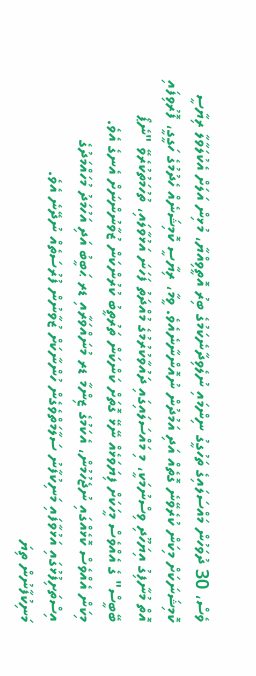ވެސް، 30 ދުވަހުން މައްސަލައިގެ ތަހުގީގު ނިންމައި ނުލެވިދާނެކަމުގެ ބިރު އޮތީވިއްޔާ، މުޅިން އަލަށް އެކުލަވާލާ ރިޔާސީ ކޮމިޝަނަކަށް މިކަން ކުރެވޭނެ ގޮތެއް އަދި އަމުދުން ނުއޮންނާނެއެވެ. ވީމާ، ރިޔާސީ ކޮމިޝަނެއް ހެދުމުގެ ހަގީގީ، ފޮރުވިފައި އޮތް މުނާފިގު އިޔަހޫދި ވިސްނުމަކީ، މި މައްސަލައިގައި ދައުވާކުރުމުގެ މުއްދަތު ފަހަނަ އަޅުވާލައި، ތުހުމަތުކުރެވޭ "ނެޕޯ ބޭބީސް" ގެ އެއްވެސް މީހަކަށް ފިޔަވަޅެއް ނޭޅޭ ގޮތަށް ކަންކަން ތަރުތީބު ކުރުންކަން ޒުވާނުންނަށް އެނގެ އެވެ.
މިކަން އެއްވެސް ކޮޅެއްގައި ނުޖެހުމުން، އެކަމުގެ ޒިންމާ ޑރ މުނައްވަރާއި ޑރ ޙަބީބު އަދި އަހުމަދު މުހައްމަދުގެ އިސްތަށިފުޅުގައި އަޅުވާފައި މަނިކުފާނު ސަލާމަތްވެގެން ހުންނާކަށް ޒުވާނުން ފުރުސަތެއް ނުދޭނެ އެވެ.
މަނިކުފާނުން ތިޔަ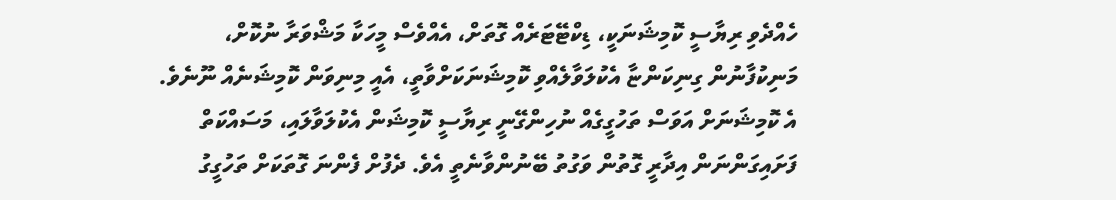ހެއްދެވި ރިޔާސީ ކޮމިޝަނަކީ، ޑިކްޓޭޓަރެއް ގޮތަށް، އެއްވެސް މީހަކާ މަޝްވަރާ ނުކޮށް، މަނިކުފާނުން ގިނިކަންޏާ އެކުލަވާލެއްވި ކޮމިޝަނަކަށްވާތީ، އެއީ މިނިވަން ކޮމިޝަނެއް ނޫނެވެ. އެ ކޮމިޝަނަށް އަވަސް ތަހުގީގެއް ނުހިންގޭނީ ރިޔާސީ ކޮމިޝަން އެކުލަވާލައި، މަސައްކަތް ފަށައިގަންނަން އިދާރީ ގޮތުން ވަގުތު ބޭނުންވާނެތީ އެވެ. ދެފުށް ފެންނަ ގޮތަކަށް ތަހުގީގު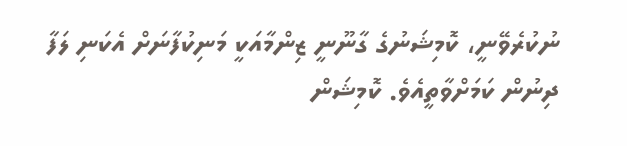ނުކުރެވޭނީ، ކޮމިޝަނުގެ ގާނޫނީ ޒިންމާއަކީ މަނިކުފާނަށް އެކަނި ލަފާ ދިނުން ކަމަށްވާތީއެވެ. ކޮމިޝަން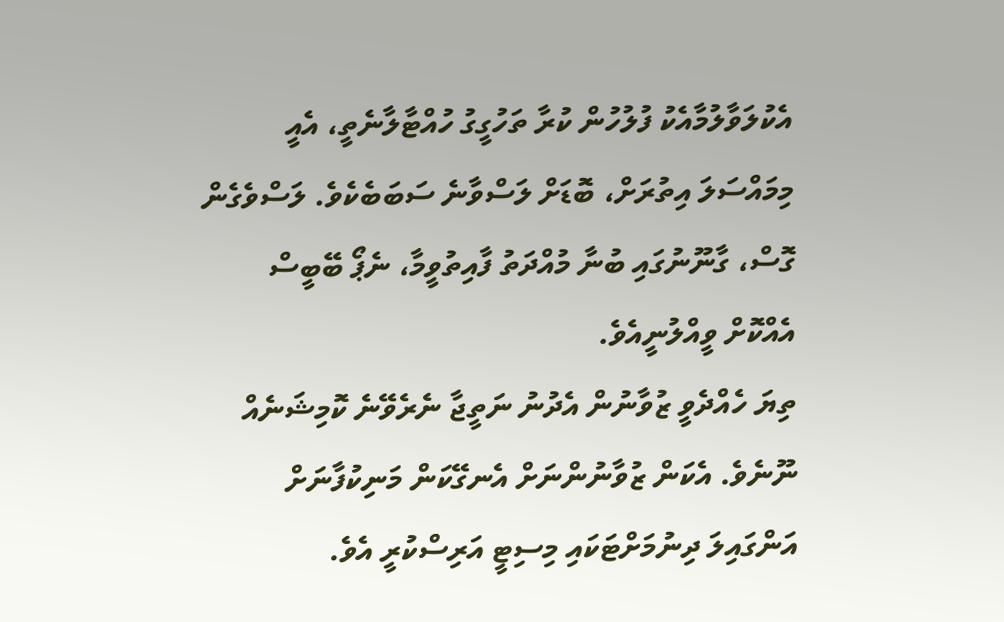އެކުލަވާލުމާއެކު ފުލުހުން ކުރާ ތަހުގީގު ހުއްޓާލާނެތީ، އެއީ މިމައްސަލަ އިތުރަށް، ބޮޑަށް ލަސްވާނެ ސަބަބެކެވެ. ލަސްވެގެން ގޮސް، ގާނޫނުގައި ބުނާ މުއްދަތު ފާއިތުވީމާ، ނެޕޯ ބޭބީސް އެއްކޮށް ވީއްލުނީއެވެ.
ތިޔަ ހެއްދެވީ ޒުވާނުން އެދުނު ނަތީޖާ ނެރެވޭނެ ކޮމިޝަނެއް ނޫނެވެ. އެކަން ޒުވާނުންނަށް އެނގޭކަން މަނިކުފާނަށް އަންގައިލަ ދިނުމަށްޓަކައި މިސިޓީ އަރިސްކުރީ އެވެ.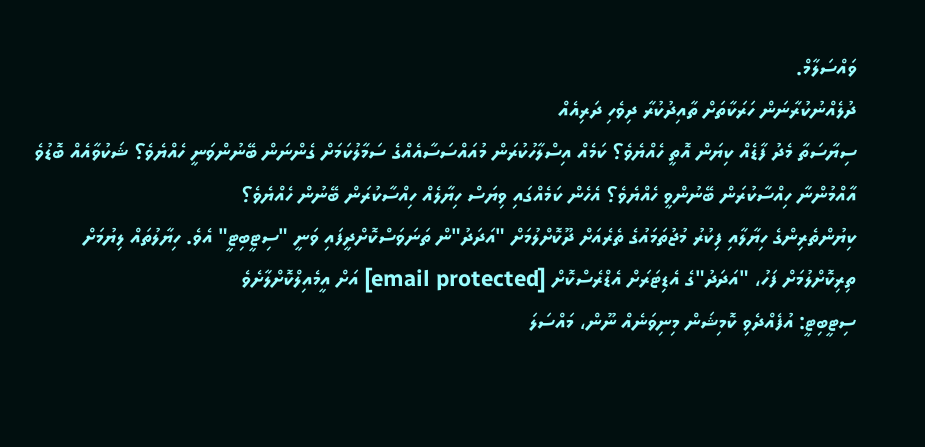ވައްސަލާމް.
ދުލެއްނުކުރާނަން ހަރަކާތަށް ތާއިދުކުރާ ދިވެހި ދަރިއެއް
ސިޔާސަތާ މެދު ފާޑެއް ކިޔަން އޮތީ ހެއްޔެވެ؟ ކަމެއް އިސްލާހުކުރަން މުއައްސަސާއެއްގެ ސަމާލުކަމަށް ގެންނަން ބޭނުންވަނީ ހެއްޔެވެ؟ ޝަކުވާއެއް ބޮޑުވެ އާއްމުންނާ ހިއްސާކުރަން ބޭނުންވީ ހެއްޔެވެ؟ އެހެން ކަމެއްގައި ވިޔަސް ހިޔާލެއް ހިއްސާކުރަން ބޭނުން ހެއްޔެވެ؟
ކިޔުންތެރިންގެ ހިޔާލާއި ފިކުރު މުޖުތަމައުގެ ތެރެއަށް ދޫކޮށްލުމަށް "އަދަދު"ން ތަނަވަސްކޮށްދީފައި ވަނީ "ސިޓީބިޓީ" އެވެ. ހިޔާލުތައް ލިޔުމަށް ތިރިކޮށްލުމަށް ފަހު، "އަދަދު"ގެ އެޑިޓަރަށް އެޑްރެސްކޮށް [email protected] އަށް އީމެއިލްކޮށްލާށެވެ
ސިޓީބިޓީ: އުފެއްދެވި ކޮމިޝަން މިނިވަނެއް ނޫން، މައްސަލަ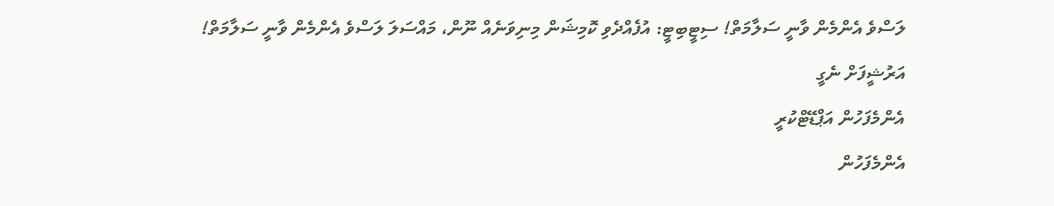ލަސްވެ އެންމެން ވާނީ ސަލާމަތް! ސިޓީބިޓީ: އުފެއްދެވި ކޮމިޝަން މިނިވަނެއް ނޫން، މައްސަލަ ލަސްވެ އެންމެން ވާނީ ސަލާމަތް!
އަރުޝީފަށް ނެގީ
އެންމެފަހުން އަޕްޑޭޓްކުރީ
އެންމެފަހުން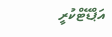އަޕްޑޭޓްކުރީ